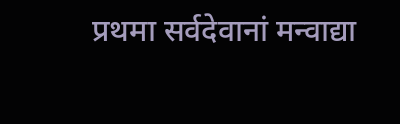प्रथमा सर्वदेवानां मन्वाद्या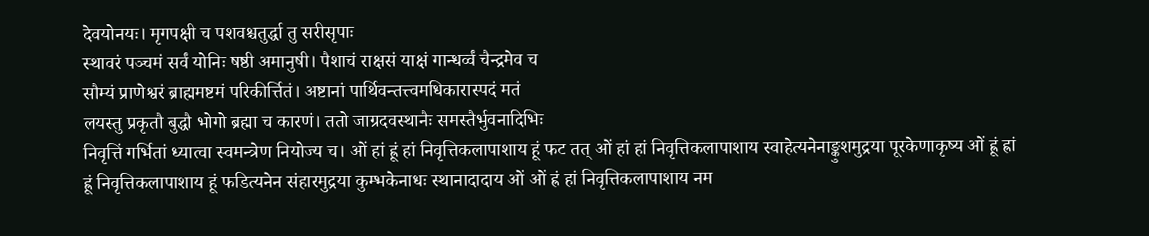देवयोनयः। मृगपक्षी च पशवश्चतुर्द्धा तु सरीसृपाः
स्थावरं पञ्चमं सर्वं योनिः षष्ठी अमानुषी। पैशाचं राक्षसं याक्षं गान्धर्व्वं चैन्द्रमेव च
सौम्यं प्राणेश्वरं ब्राह्ममष्टमं परिकीर्त्तितं। अष्टानां पार्थिवन्तत्त्वमधिकारास्पदं मतं
लयस्तु प्रकृतौ बुद्धौ भोगो ब्रह्मा च कारणं। ततो जाग्रदवस्थानैः समस्तैर्भुवनादिभिः
निवृत्तिं गर्भितां ध्यात्वा स्वमन्त्रेण नियोज्य च। ओं हां ह्रूं हां निवृत्तिकलापाशाय हूं फट तत् ओं हां हां निवृत्तिकलापाशाय स्वाहेत्यनेनाङ्कुशमुद्रया पूरकेणाकृष्य ओं ह्रूं ह्रां ह्रूं निवृत्तिकलापाशाय हूं फडित्यनेन संहारमुद्रया कुम्भकेनाधः स्थानादादाय ओं ओं ह्रं हां निवृत्तिकलापाशाय नम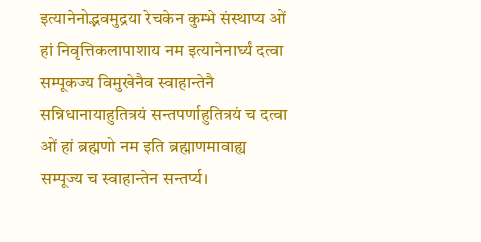इत्यानेनोद्भवमुद्रया रेचकेन कुम्भे संस्थाप्य ओं हां निवृत्तिकलापाशाय नम इत्यानेनार्घ्यं दत्वा सम्पूकज्य विमुखेनैव स्वाहान्तेनै सन्निधानायाहुतित्रयं सन्तपर्णाहुतित्रयं च दत्वा ओं हां ब्रह्मणो नम इति ब्रह्माणमावाह्य सम्पूज्य च स्वाहान्तेन सन्तर्प्य।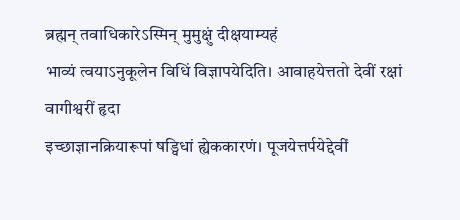ब्रह्मन् तवाधिकारेऽस्मिन् मुमुक्षुं दीक्षयाम्यहं
भाव्यं त्वयाऽनुकूलेन विधिं विज्ञापयेदिति। आवाहयेत्ततो देवीं रक्षां वागीश्वरीं हृदा
इच्छाज्ञानक्रियारूपां षड्विधां ह्येककारणं। पूजयेत्तर्पयेद्देवीं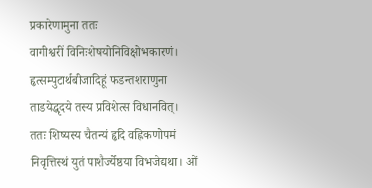प्रकारेणामुना ततः
वागीश्वरीं विनिःशेषयोनिविक्षोभकारणं। हृत्सम्पुटार्थबीजादिहूं फडन्तशराणुना
ताडयेद्धृदये तस्य प्रविशेत्स विधानवित्। ततः शिष्यस्य चैतन्यं हृदि वह्निकणोपमं
निवृत्तिस्थं युतं पाशैर्ज्येष्ठया विभजेद्यथा। ओं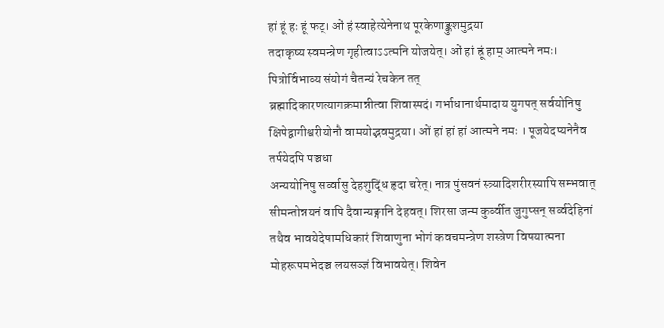हां हूं हः हूं फट्। ओं हं स्वाहेत्येनेनाथ पूरकेणाङ्कुशमुद्रया
तदाकृष्य स्वमन्त्रेण गृहीत्वाऽऽत्मनि योजयेत्। ओं हां ह्रूं हाम् आत्मने नमः। पित्रोर्विभाव्य संयोगं चैतन्यं रेचकेन तत्
ब्रह्मादिकारणत्यागक्रमान्नीत्वा शिवास्पदं। गर्भाधानार्थमादाय युगपत् सर्वयोनिषु
क्षिपेद्वागीश्वरीयोनौ वामयोद्भवमुद्रया। ओं हां हां हां आत्मने नमः । पूजयेदप्यनेनैव तर्पयेदपि पञ्चधा
अन्ययोनिषु सर्व्वासु देहशुद्धिं हृदा चरेत्। नात्र पुंसवनं स्त्र्यादिशरीरस्यापि सम्भवात्
सीमन्तोन्नयनं वापि दैवान्यङ्गानि देहवत्। शिरसा जन्म कुर्व्वीत जुगुप्सन् सर्व्वदेहिनां
तथैव भावयेदेषामधिकारं शिवाणुना भोगं कवचमन्त्रेण शस्त्रेण विषयात्मना
मोहरूपमभेदञ्च लयसञ्ज्ञं विभावयेत्। शिवेन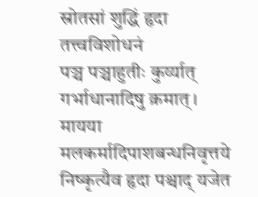स्रोतसां शुद्धिं हृदा तत्त्वविशोधनं
पञ्च पञ्चाहुतीः कुर्य्यात् गर्भाधानादिषु क्रमात्। मायया मलकर्मादिपाशबन्धनिवृत्तये
निष्कृत्यैव हृदा पश्चाद् यजेत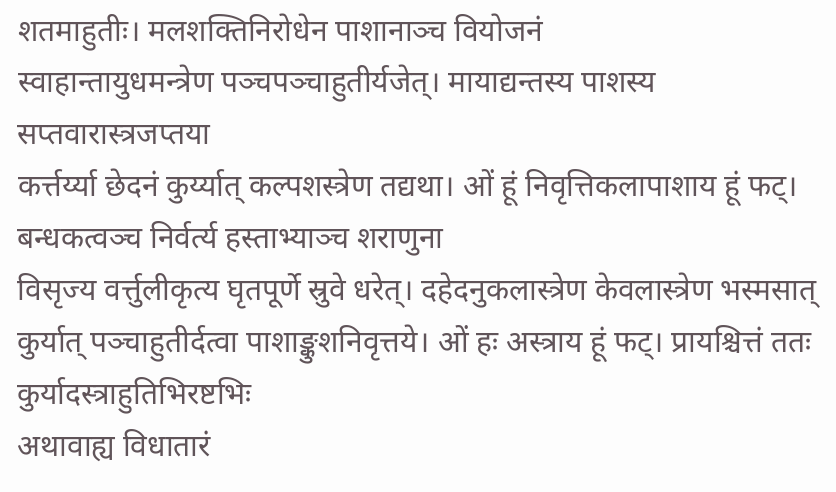शतमाहुतीः। मलशक्तिनिरोधेन पाशानाञ्च वियोजनं
स्वाहान्तायुधमन्त्रेण पञ्चपञ्चाहुतीर्यजेत्। मायाद्यन्तस्य पाशस्य सप्तवारास्त्रजप्तया
कर्त्तर्य्या छेदनं कुर्य्यात् कल्पशस्त्रेण तद्यथा। ओं हूं निवृत्तिकलापाशाय हूं फट्। बन्धकत्वञ्च निर्वर्त्य हस्ताभ्याञ्च शराणुना
विसृज्य वर्त्तुलीकृत्य घृतपूर्णे स्रुवे धरेत्। दहेदनुकलास्त्रेण केवलास्त्रेण भस्मसात्
कुर्यात् पञ्चाहुतीर्दत्वा पाशाङ्कुशनिवृत्तये। ओं हः अस्त्राय हूं फट्। प्रायश्चित्तं ततः कुर्यादस्त्राहुतिभिरष्टभिः
अथावाह्य विधातारं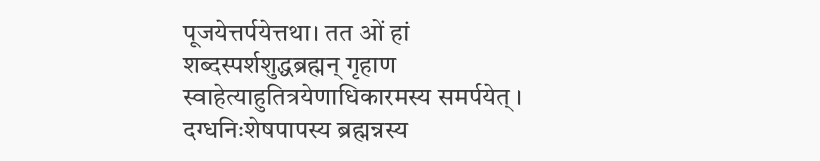पूजयेत्तर्पयेत्तथा। तत ओं हां शब्दस्पर्शशुद्धब्रह्मन् गृहाण स्वाहेत्याहुतित्रयेणाधिकारमस्य समर्पयेत् । दग्धनिःशेषपापस्य ब्रह्मन्नस्य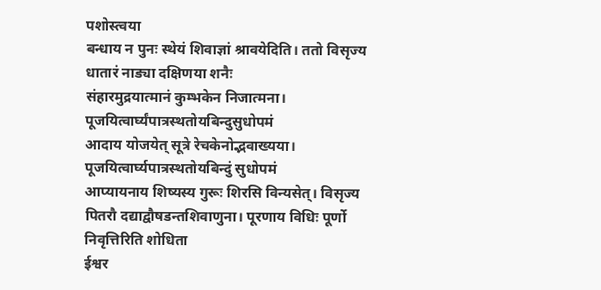पशोस्त्वया
बन्धाय न पुनः स्थेयं शिवाज्ञां श्रावयेदिति। ततो विसृज्य धातारं नाड्या दक्षिणया शनैः
संहारमुद्रयात्मानं कुम्भकेन निजात्मना। पूजयित्वार्घ्यंपात्रस्थतोयबिन्दुसुधोपमं
आदाय योजयेत् सूत्रे रेचकेनोद्भवाख्यया। पूजयित्वार्घ्यपात्रस्थतोयबिन्दुं सुधोपमं
आप्यायनाय शिष्यस्य गुरूः शिरसि विन्यसेत्। विसृज्य पितरौ दद्याद्वौषडन्तशिवाणुना। पूरणाय विधिः पूर्णो निवृत्तिरिति शोधिता
ईश्वर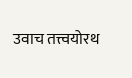उवाच तत्त्वयोरथ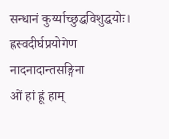सन्धानं कुर्य्याच्छुद्धविशुद्धयोः। ह्रस्वदीर्घप्रयोगेण नादनादान्तसङ्गिना
ओं हां ह्रूं हाम्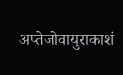अप्तेजोवायुराकाशं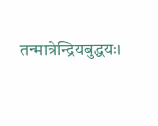तन्मात्रेन्द्रियबुद्धयः।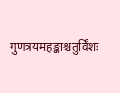गुणत्रयमहङ्काश्चतुर्विंशः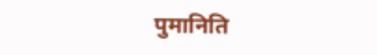पुमानिति